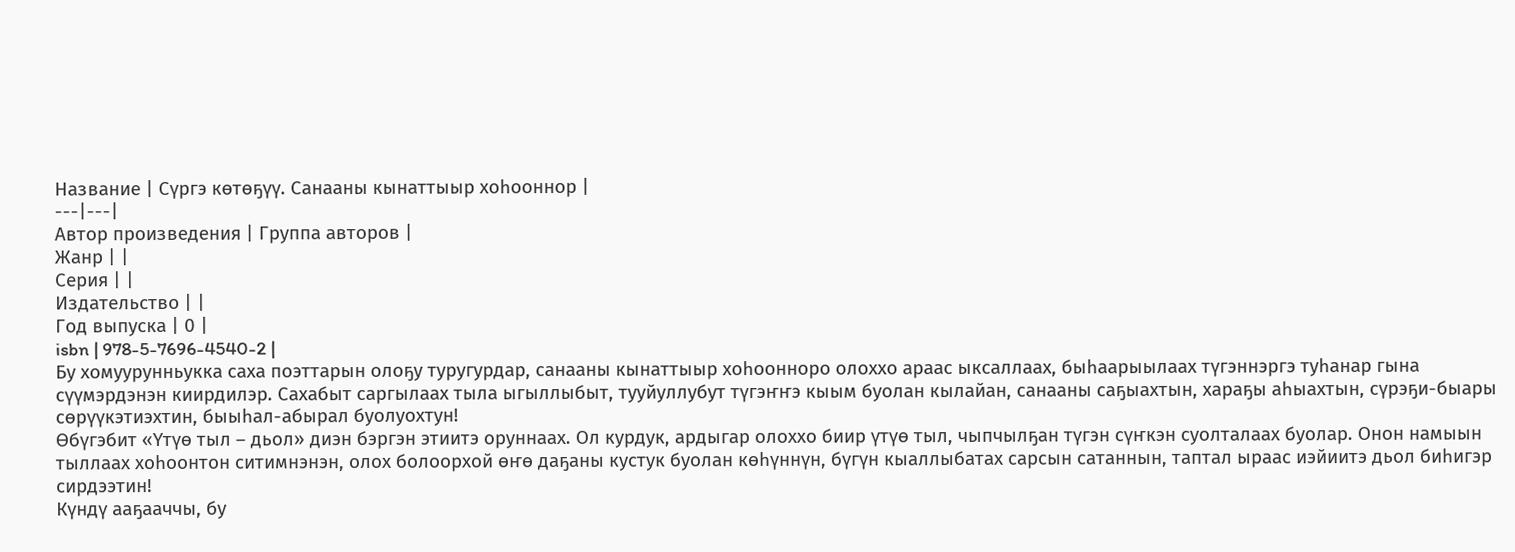Название | Сүргэ көтөҕүү. Санааны кынаттыыр хоһооннор |
---|---|
Автор произведения | Группа авторов |
Жанр | |
Серия | |
Издательство | |
Год выпуска | 0 |
isbn | 978-5-7696-4540-2 |
Бу хомуурунньукка саха поэттарын олоҕу туругурдар, санааны кынаттыыр хоһоонноро олоххо араас ыксаллаах, быһаарыылаах түгэннэргэ туһанар гына сүүмэрдэнэн киирдилэр. Сахабыт саргылаах тыла ыгыллыбыт, тууйуллубут түгэҥҥэ кыым буолан кылайан, санааны саҕыахтын, хараҕы аһыахтын, сүрэҕи-быары сөрүүкэтиэхтин, быыһал-абырал буолуохтун!
Өбүгэбит «Үтүө тыл – дьол» диэн бэргэн этиитэ оруннаах. Ол курдук, ардыгар олоххо биир үтүө тыл, чыпчылҕан түгэн сүҥкэн суолталаах буолар. Онон намыын тыллаах хоһоонтон ситимнэнэн, олох болоорхой өҥө даҕаны кустук буолан көһүннүн, бүгүн кыаллыбатах сарсын сатаннын, таптал ыраас иэйиитэ дьол биһигэр сирдээтин!
Күндү ааҕааччы, бу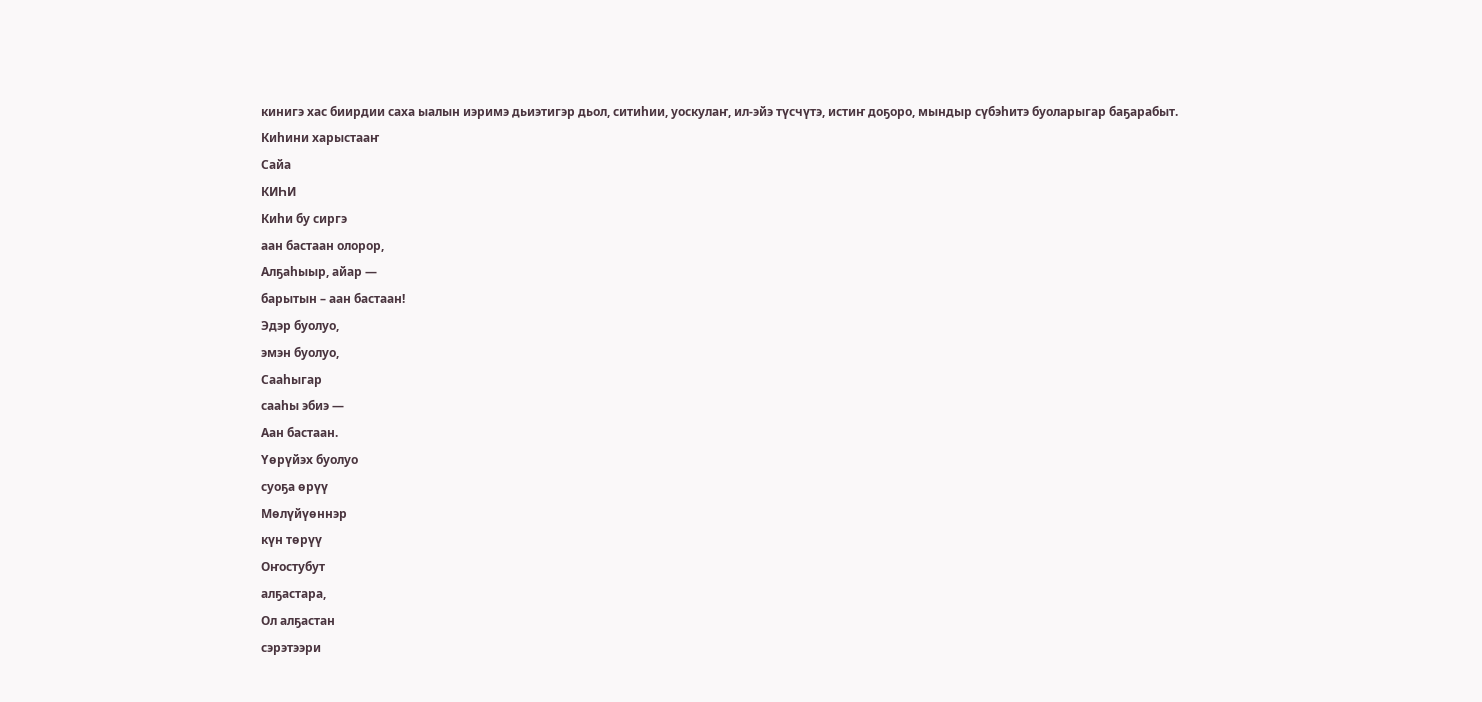кинигэ хас биирдии саха ыалын иэримэ дьиэтигэр дьол, ситиһии, уоскулаҥ, ил-эйэ түсчүтэ, истиҥ доҕоро, мындыр сүбэһитэ буоларыгар баҕарабыт.
Киһини харыстааҥ
Сайа
КИҺИ
Киһи бу сиргэ
аан бастаан олорор,
Алҕаһыыр, айар —
барытын – аан бастаан!
Эдэр буолуо,
эмэн буолуо,
Сааһыгар
сааһы эбиэ —
Аан бастаан.
Үөрүйэх буолуо
суоҕа өрүү
Мөлүйүөннэр
күн төрүү
Оҥостубут
алҕастара,
Ол алҕастан
сэрэтээри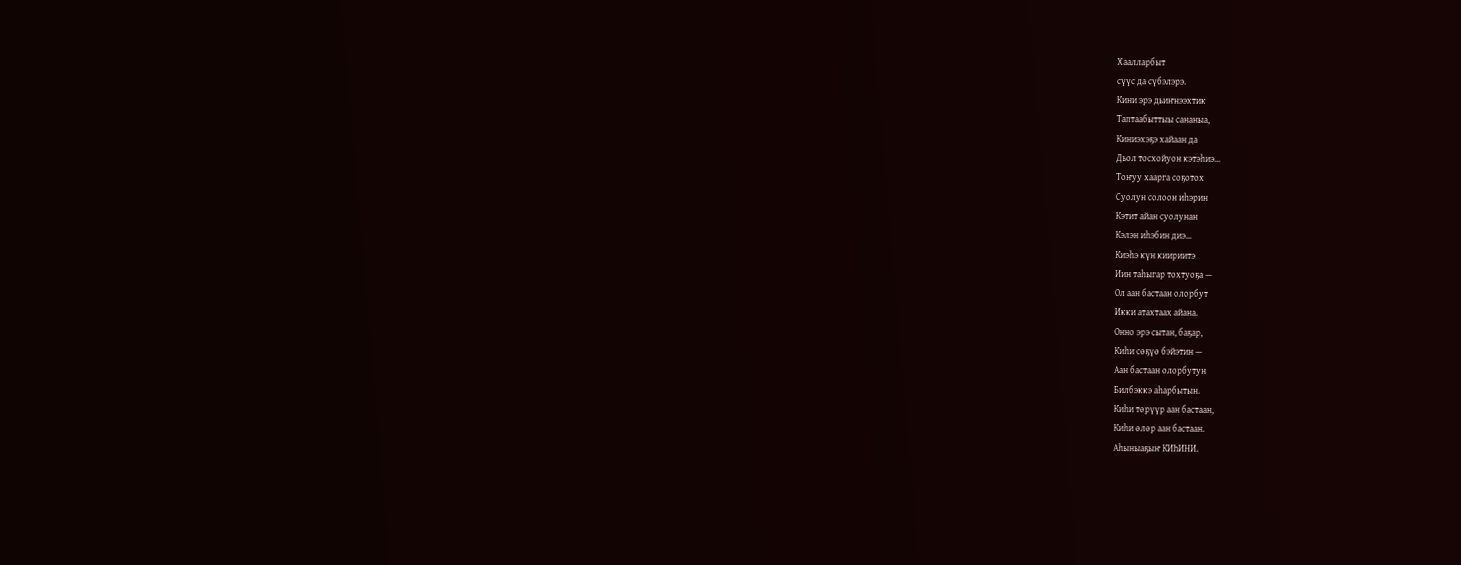Хаалларбыт
сүүс да сүбэлэрэ.
Кини эрэ дьиҥнээхтик
Таптаабыттыы сананыа,
Киниэхэҕэ хайаан да
Дьол тосхойуон кэтэһиэ…
Тоҥуу хаарга соҕотох
Суолун солоон иһэрин
Кэтит айан суолунан
Кэлэн иһэбин диэ…
Киэһэ күн киириитэ
Иин таһыгар тохтуоҕа —
Ол аан бастаан олорбут
Икки атахтаах айана.
Онно эрэ сытан, баҕар,
Киһи сөҕүө бэйэтин —
Аан бастаан олорбутун
Билбэккэ аһарбытын.
Киһи төрүүр аан бастаан,
Киһи өлөр аан бастаан.
Аһыныаҕыҥ КИҺИНИ.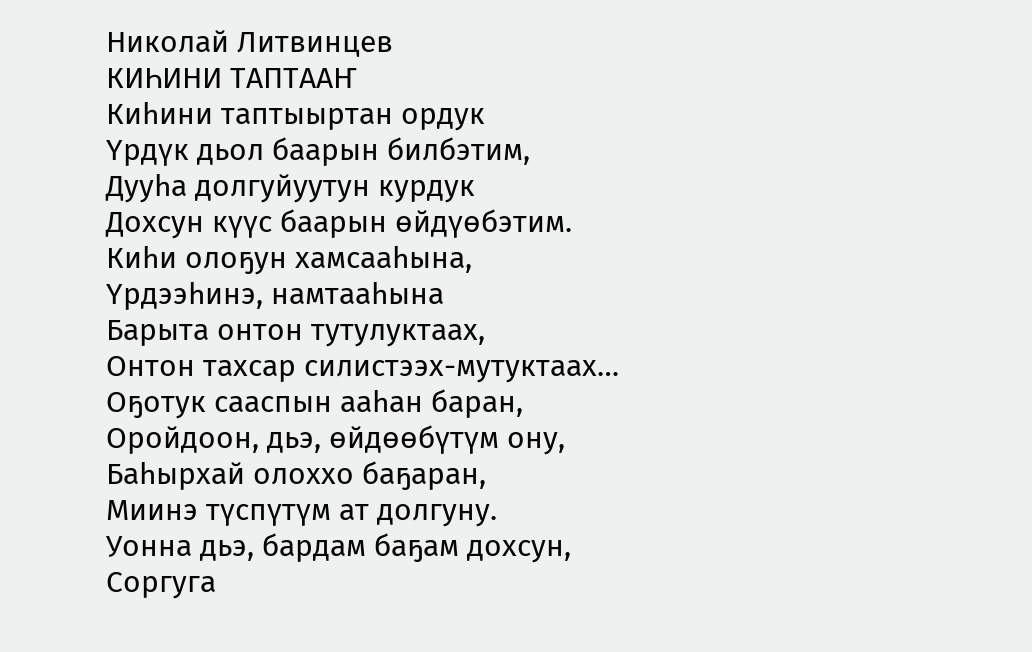Николай Литвинцев
КИҺИНИ ТАПТААҤ
Киһини таптыыртан ордук
Үрдүк дьол баарын билбэтим,
Дууһа долгуйуутун курдук
Дохсун күүс баарын өйдүөбэтим.
Киһи олоҕун хамсааһына,
Үрдээһинэ, намтааһына
Барыта онтон тутулуктаах,
Онтон тахсар силистээх-мутуктаах…
Оҕотук сааспын ааһан баран,
Оройдоон, дьэ, өйдөөбүтүм ону,
Баһырхай олоххо баҕаран,
Миинэ түспүтүм ат долгуну.
Уонна дьэ, бардам баҕам дохсун,
Соргуга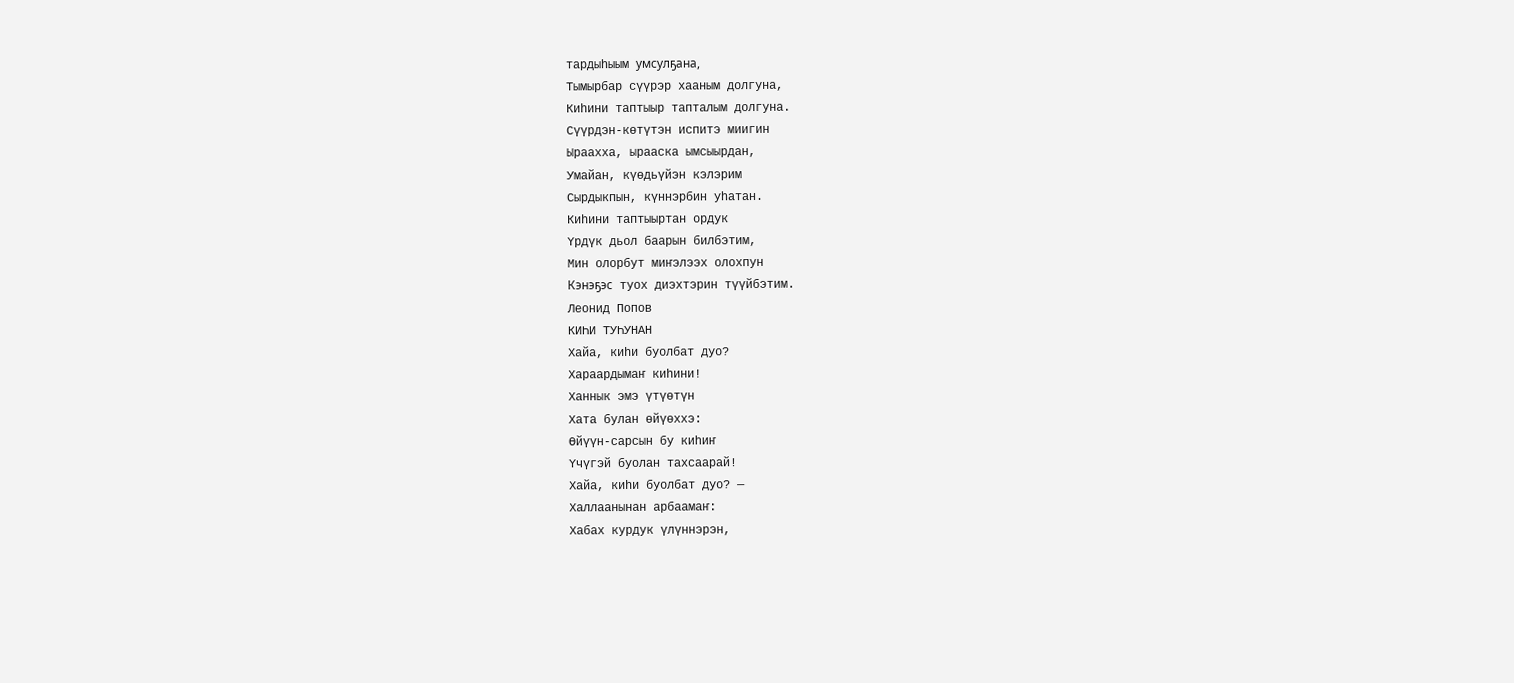тардыһыым умсулҕана,
Тымырбар сүүрэр хааным долгуна,
Киһини таптыыр тапталым долгуна.
Сүүрдэн-көтүтэн испитэ миигин
Ыраахха, ырааска ымсыырдан,
Умайан, күөдьүйэн кэлэрим
Сырдыкпын, күннэрбин уһатан.
Киһини таптыыртан ордук
Үрдүк дьол баарын билбэтим,
Мин олорбут миҥэлээх олохпун
Кэнэҕэс туох диэхтэрин түүйбэтим.
Леонид Попов
КИҺИ ТУҺУНАН
Хайа, киһи буолбат дуо?
Хараардымаҥ киһини!
Ханнык эмэ үтүөтүн
Хата булан өйүөххэ:
Өйүүн-сарсын бу киһиҥ
Үчүгэй буолан тахсаарай!
Хайа, киһи буолбат дуо? —
Халлаанынан арбаамаҥ:
Хабах курдук үлүннэрэн,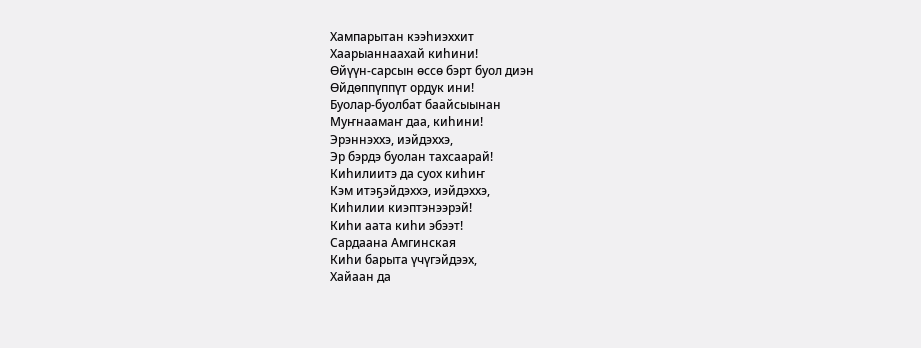Хампарытан кээһиэххит
Хаарыаннаахай киһини!
Өйүүн-сарсын өссө бэрт буол диэн
Өйдөппүппүт ордук ини!
Буолар-буолбат баайсыынан
Муҥнаамаҥ даа, киһини!
Эрэннэххэ, иэйдэххэ,
Эр бэрдэ буолан тахсаарай!
Киһилиитэ да суох киһиҥ
Кэм итэҕэйдэххэ, иэйдэххэ,
Киһилии киэптэнээрэй!
Киһи аата киһи эбээт!
Сардаана Амгинская
Киһи барыта үчүгэйдээх,
Хайаан да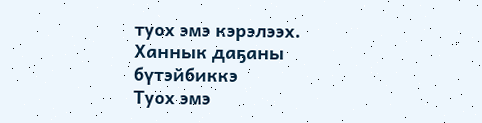туох эмэ кэрэлээх.
Ханнык даҕаны бүтэйбиккэ
Туох эмэ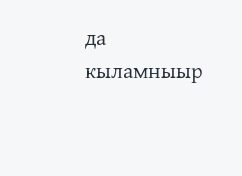да кыламныыр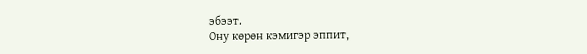эбээт.
Ону көрөн кэмигэр эппит,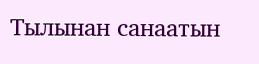Тылынан санаатын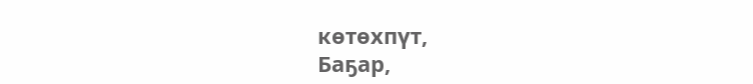көтөхпүт,
Баҕар,